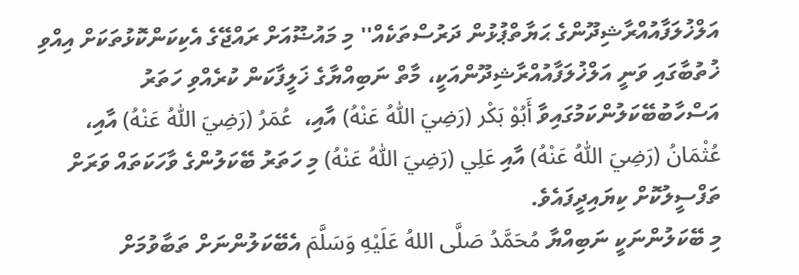އަލްޚުލަފާއުއްރާޝިދޫންގެ ޙަޔާތްޕުޅުން ދަރުސްތަކެއް'' މި މައުޟޫއަށް ރައްޖޭގެ އެކިކަންކޮޅުތަކަށް އިއްވި ޚުތުބާގައި ވަނީ އަލްޚުލަފާއުއްރާޝިދޫންއަކީ، މާތް ނަބިއްޔާގެ ޚަލީފާކަން ކުރެއްވި ހަތަރު އަސްހާބުބޭކަލުންކަމުގައިވާ أَبُوْ بَكْر (رَضِيَ اللّٰهُ عَنْهُ) އާއި،  عُمَرُ (رَضِيَ اللّٰهُ عَنْهُ) އާއި، عُثْمَانُ (رَضِيَ اللّٰهُ عَنْهُ) އާއި عَلِي (رَضِيَ اللّٰهُ عَنْهُ) މި ހަތަރު ބޭކަލުންގެ ވާހަކަތައް ވަރަށް ތަފްސީލުކޮށް ކިޔައިދީފައެވެ.
މި ބޭކަލުންނަކީ ނަބިއްޔާ مُحَمَّدُ صَلَّى اللهُ عَلَيْهِ وَسَلَّمَ އެބޭކަލުންނަށް ތަބާވުމަށް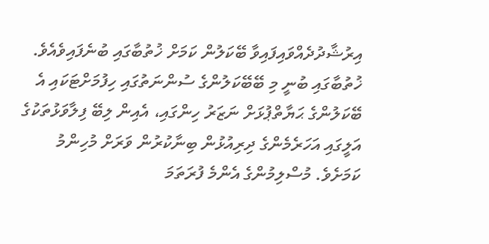އިރުޝާދުދެއްވައިފައިވާ ބޭކަލުން ކަމަށް ޚުތުބާގައި ބުނެފައިވެއެވެ.
ޚުތުބާގައި ބުނީ މި ބޭބޭކަލުންގެ ސުންނަތުގައި ހިފުމަށްޓަކައި އެ ބޭކަލުންގެ ޙަޔާތްޕުޅަށް ނަޒަރު ހިންގައި، އެއިން ލިބޭ ފިލާވަޅުތަކުގެ އަލީގައި އަހަރެމެންގެ ދިރިއުޅުން ބިނާކުރުން ވަރަށް މުހިންމު ކަމަށެވެ. މުސްލިމުންގެ އެންމެ ފުރަތަމަ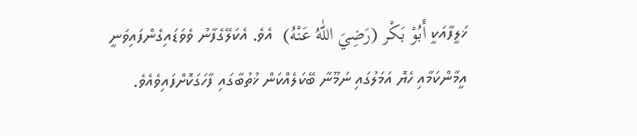ޚަލީފާއަކީ أَبُوْ بَكْر (رَضِيَ اللّٰهُ عَنْهُ)  އެވެ. އެކަލޭގެފާނު ވެވަޑައިގެންފައިވަނީ އީމާންކަމާއި ހެޔޮ އަމަލުގައި ނަމޫނާ ބޭކަލެއްކަން ޚުތުބާގައި ފާހަގަކޮށްފައިވެއެވެ.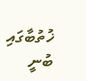ޚުތުބާގައި ބުނީ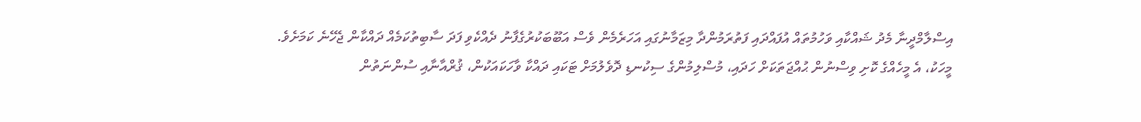އިސްލާމްދީނާ މެދު ޝައްކާއި ވަހުމުތައް އުފައްދައި ފަތުރަމުންދާ މިޒަމާނުގައި އަހަރެމެން ވެސް އަބޫބަކުރުގެފާނު ދެއްކެވި ފަދަ ސާބިތުކަމެއް ދައްކާން ޖެހޭނެ ކަމަށެވެ. މީހަކު، އެ މީހެއްގެ ކޮށި ވިސްނުން ޙުއްޖަތަކަށް ހަދައި، މުސްލިމުންގެ ސިކުނޑި ދޮވެލުމަށް ޓަކައި ދައްކާ ވާހަކައަކުން، ޤުރްއާނާއި ސުންނަތުން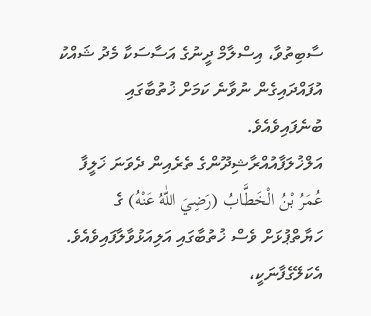ސާބިތުވާ، އިސްލާމް ދީނުގެ އަސާސަކާ މެދު ޝައްކު އުފައްދައިގެން ނުވާނެ ކަމަށް ޚުތުބާގައި ބުނެފައިވެއެވެ.
އަލްޚުލަފާއުއްރާޝިދޫންގެ ތެރެއިން ދެވަނަ ޚަލީފާ عُمَرُ بْنُ الْخَطَّابُ (رَضِيَ اللّٰهُ عَنْهُ) ގެ ހަޔާތްޕުޅަށް ވެސް ޚުތުބާގައި އަލިއަޅުވާލާފައިވެއެވެ.
އެކަލޭގެފާނަކީ،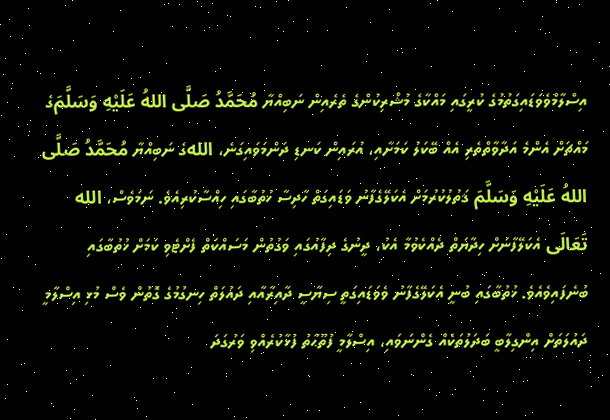އިސްލާމްވެވަޑައިގަތުމުގެ ކުރީގައި މައްކާގެ މުޝްރިކުންގެ ތެރެއިން ނަބިއްޔާ مُحَمَّدُ صَلَّى اللهُ عَلَيْهِ وَسَلَّمَގެ މައްޗަށް އެންމެ އަދާވާތްތެރި އެއް ބޭކަލު ކަމަށާއި، އުރައިން ކަނޑި ދަންމަވައިގަނެ، اللهގެ ނަބިއްޔާ مُحَمَّدُ صَلَّى اللهُ عَلَيْهِ وَسَلَّمَ ޤަތުލުކުރުމަށް އެކަލޭގެފާނު ވަޑައިގަތް ހާދިސާ ޚުތުބާގައި ހިއްސާކުރިއެވެ. ނަމަވެސް، الله تَعَالَى އެކަލޭފާނަށް ހިދާޔަތް ދެއްކެވުމާ އެކު، ދީނުގެ ދިފާއުގައި ވަގުތުން މަސައްކަތް ފެށްޓެވި ކަމަށް ޚުތުބާގައި ބުނެފައިވެއެވެ. ޚުތުބާގައި ބުނީ އެކަލޭގެފާނު ވެވަޑައިގަތީ ސިޔާސީ ދާއިރާއާއި ދައުލަތް ހިނގުމުގެ ގޮތުން ވެސް މުޅި އިސްލާމީ ދައުލަތަށް އިންގިލާބީ ބަދަލުތަކެއް ގެންނަވައި، އިސްލާމީ ފުތޫޙާތު ފުޅާކުރެއްވި ވަރުގަދަ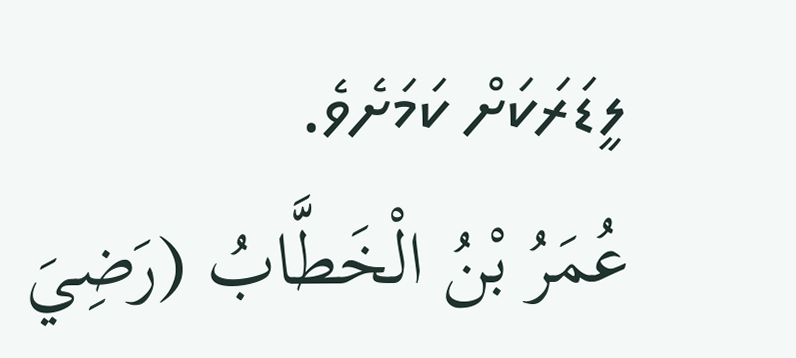ލީޑަރަކަށް ކަމަށެވެ.
عُمَرُ بْنُ الْخَطَّابُ (رَضِيَ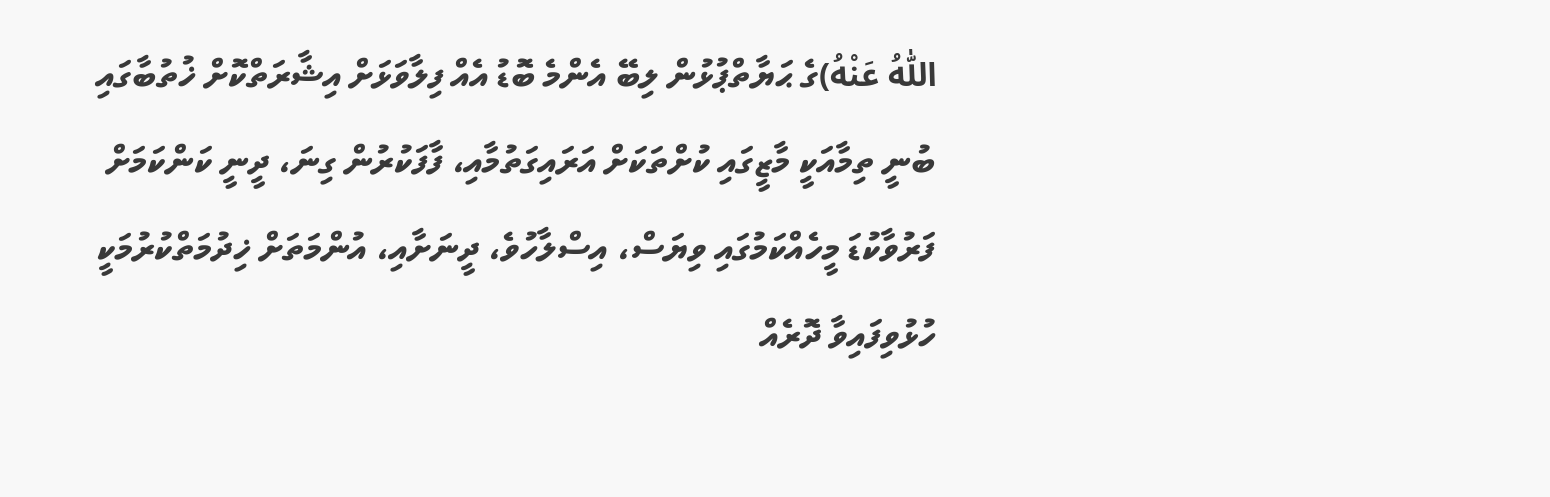اللّٰهُ عَنْهُ)ގެ ޙަޔާތްޕުޅުން ލިބޭ އެންމެ ބޮޑު އެއް ފިލާވަޅަށް އިޝާރަތްކޮށް ޚުތުބާގައި ބުނީ ތިމާއަކީ މާޒީގައި ކުށްތަކަށް އަރައިގަތުމާއި، ފާފަކުރުން ގިނަ، ދީނީ ކަންކަމަށް ފަރުވާކުޑަ މީހެއްކަމުގައި ވިޔަސް، އިސްލާހުވެ، ދީނަށާއި، އުންމަތަށް ޚިދުމަތްކުރުމަކީ ހުޅުވިފައިވާ ދޮރެއް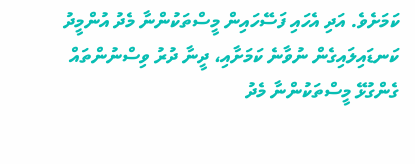ކަމަށެވެ. އަދި އެހައި ފަސޭހައިން މީސްތަކުންނާ މެދު އުންމީދު ކަނޑައިލައިގެން ނުވާނެ ކަމަށާއި، ދީނާ ދުރު ވިސްނުންތައް ގެންގުޅޭ މީސްތަކުންނާ މެދު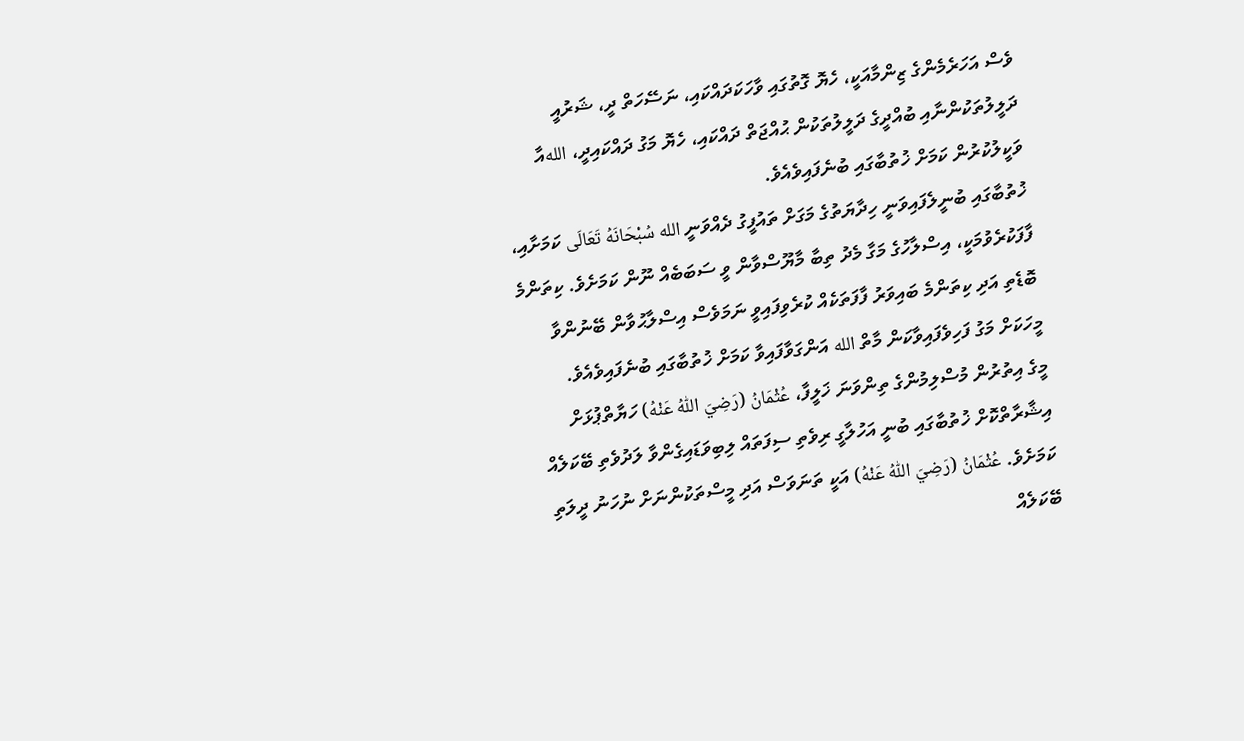ވެސް އަހަރެމެންގެ ޒިންމާއަކީ، ހެޔޮ ގޮތުގައި ވާހަކަދައްކައި، ނަސޭހަތް ދީ، ޝަރުއީ ދަލީލުތަކުންނާއި ބުއްދީގެ ދަލީލުތަކުން ޙުއްޖަތް ދައްކައި، ހެޔޮ މަގު ދައްކައިދީ، اللهއާ ވަކީލުކުރުން ކަމަށް ޚުތުބާގައި ބުނެފައިވެއެވެ.
ޚުތުބާގައި ބުނީލެފައިވަނީ ހިދާޔަތުގެ މަގަށް ތައުފީގު ދެއްވަނީ الله سُبْحَانَهُ تَعَالَى ކަމަށާއި، ފާފަކުރެވުމަކީ، އިސްލާހުގެ މަގާ މެދު ތިބާ މާޔޫސްވާން ވީ ސަބަބެއް ނޫން ކަމަށެވެ. ކިތަންމެ ބޮޑެތި އަދި ކިތަންމެ ބައިވަރު ފާފަތަކެއް ކުރެވިފައިވީ ނަމަވެސް އިސްލާޙުވާން ބޭނުންވާ މީހަކަށް މަގު ފަހިވެފައިވާކަން މާތް الله އަންގަވާފައިވާ ކަމަށް ޚުތުބާގައި ބުނެފައިވެއެވެ.
މީގެ އިތުރުން މުސްލިމުންގެ ތިންވަނަ ޚަލީފާ، عُثْمَانُ (رَضِيَ اللّٰهُ عَنْهُ) ހަޔާތްޕުޅަށް އިޝާރާތްކޮށް ޚުތުބާގައި ބުނީ އަހުލާގީ ރިވެތި ސިފަތައް ލިބިވަޑައިގެންވާ ލަދުވެތި ބޭކަލެއް ކަމަށެވެ. عُثْمَانُ (رَضِيَ اللّٰهُ عَنْهُ) އަކީ ތަނަވަސް އަދި މީސްތަކުންނަށް ނުހަނު ދީލަތި ބޭކަލެއް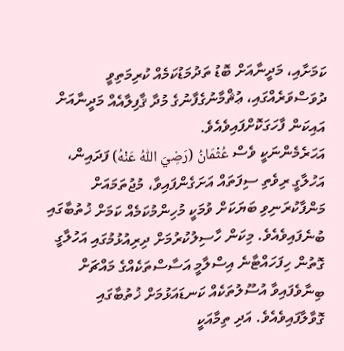ކަމަށާއި، މަދީނާއަށް ބޮޑު ތަދުމަޑުކަމެއް ކުރިމަތިވީ ދުވަސްވަރެއްގައި، ޢުޘްމާނުގެފާނުގެ މުދާ ޤާފިލާއެއް މަދީނާއަށް އައިކަން ފާހަގަކޮށްފައިވެއެވެ.
އަހަރެމެންނަކީ ވެސް عُثْمَانُ (رَضِيَ اللّٰهُ عَنْهُ) ފަދައިން، އަހުލާގީ ރިވެތި ސިފަތައް އަށަގެންފައިވާ، މުޖުތަމައަށް މަންފާކުރަނިވި ބަޔަކަށް ވުމަކީ މުހިންމުކަމެއް ކަމަށް ޚުތުބާގައި ބުނެފައިވެއެވެ. މިކަން ހާސިލުކުރުމަށް ދިރިއުޅުމުގައި އަހުލާގީ ގޮތުން ހިފަހައްޓާނެ އިސްލާމީ އަސާސްތަކެއްގެ މައްޗަށް ބިނާވެފައިވާ އުސޫލުތަކެއް ކަނޑައަޅުމަށް ޚުތުބާގައި ގޮވާލާފައިވެއެވެ. އަދި ތިމާއަކީ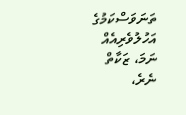ތަނަވަސްކަމުގެ އަހުލުވެރިއެއް ނަމަ، ޒަކާތް ނެރެ،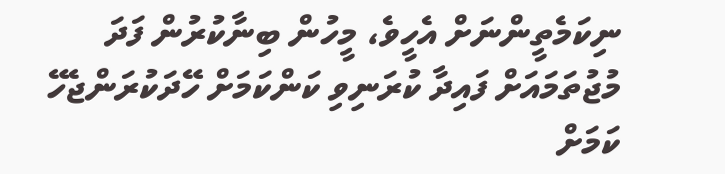ނިކަމެތީންނަށް އެހީވެ، މީހުން ބިނާކުރުން ފަދަ މުޖުތަމައަށް ފައިދާ ކުރަނިވި ކަންކަމަށް ހޭދަކުރަންޖެހޭ ކަމަށް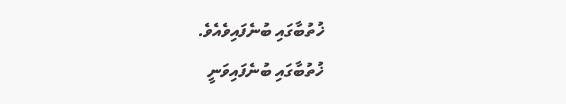ޚުތުބާގައި ބުނެފައިވެއެވެ.
ޚުތުބާގައި ބުނެފައިވަނީ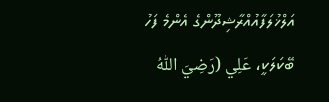އަލްޚުލަފާއުއްރާޝިދޫންގެ އެންމެ ފަހު ބޭކަލަކީ، عَلِي (رَضِيَ اللّٰهُ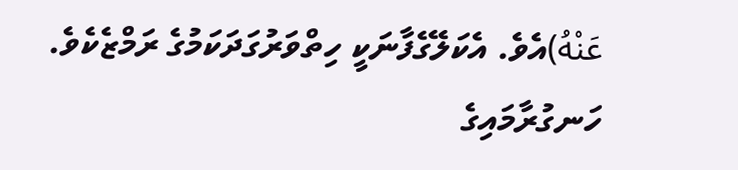عَنْهُ)އެވެ. އެކަލޭގެފާނަކީ ހިތްވަރުގަދަކަމުގެ ރަމްޒެކެވެ. ހަނގުރާމައިގެ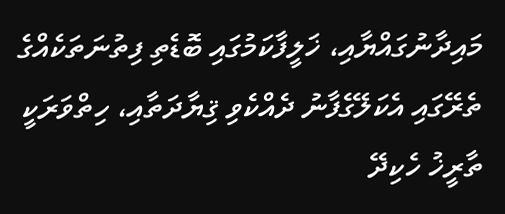މައިދާނުގައްޔާއި، ޚަލީފާކަމުގައި ބޮޑެތި ފިތުނަތަކެއްގެ ތެރޭގައި އެކަލޭގެފާނު ދެއްކެވި ޤިޔާދަތާއި، ހިތްވަރަކީ ތާރީޚު ހެކިދޭ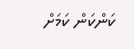ކަންކަން ކަމަށް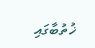ޚުތުބާގައި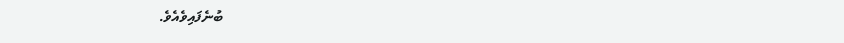ބުނެފައިވެއެވެ.